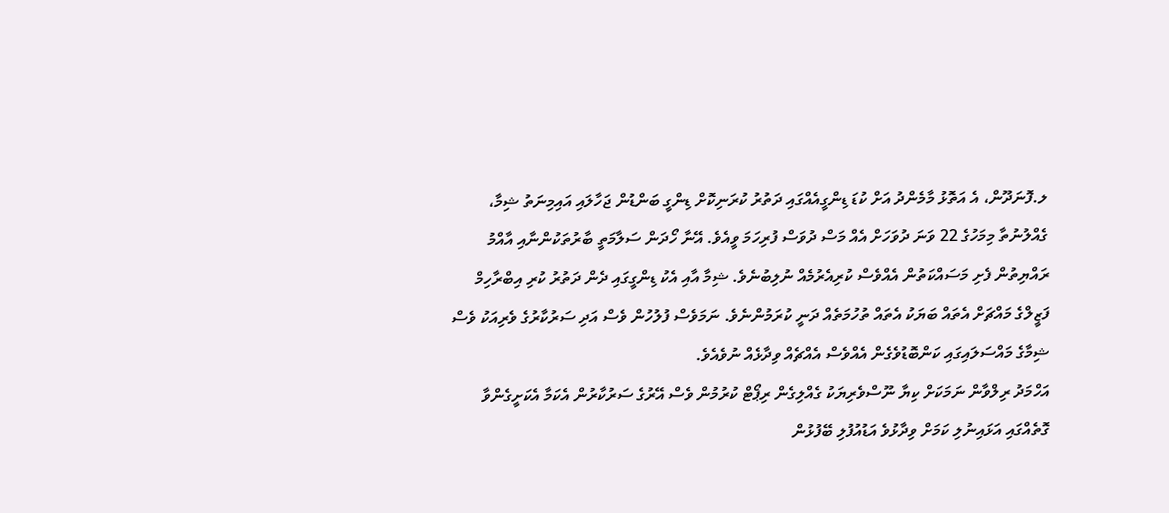ލ.ފޮނަދޫން، އެ އަތޮޅު މާމެންދު އަށް ކުޑަ ޑިންގީއެއްގައި ދަތުރު ކުރަނިކޮށް ޑިންގީ ބަންޑުން ޖަހާލައި އައިމިނަތު ޝިމާ، ގެއްލުނުތާ މިމަހުގެ 22 ވަނަ ދުވަހަށް އެއް މަސް ދުވަސް ފުރިހަމަ ވީއެވެ. އޭނާ ހޯދަން ސަލާމަތީ ބާރުތަކުންނާއި އާއްމު ރައްޔިތުން ފެށި މަސައްކަތުން އެއްވެސް ކުރިއެރުމެއް ނުލިބުނެވެ. ޝިމާ އާއި އެކު ޑިންގީގައި ދެން ދަތުރު ކުރި އިބްރާހިމް ފަޒީލްގެ މައްޗަށް އެތައް ބަޔަކު އެތައް ތުހުމަތެއް ދަނީ ކުރަމުންނެވެ. ނަމަވެސް ފުލުހުން ވެސް އަދި ސަރުކާރުގެ ވެރިއަކު ވެސް ޝިމާގެ މައްސަލައިގައި ކަންބޮޑުވެގެން އެއްވެސް އެއްޗެއް ވިދާޅެއް ނުވެއެވެ.
އަހްމަދު ރިލްވާން ނަމަކަށް ކިޔާ ނޫސްވެރިޔަކު ގެއްލިގެން ރިޕޯޓް ކުރުމުން ވެސް އޭރުގެ ސަރުކާރުން އެކަމާ އެކަށީގެންވާ ގޮތެއްގައި އަޅައިނުލި ކަމަށް ވިދާޅުވެ އަޑުއުފުލި ބޭފުޅުން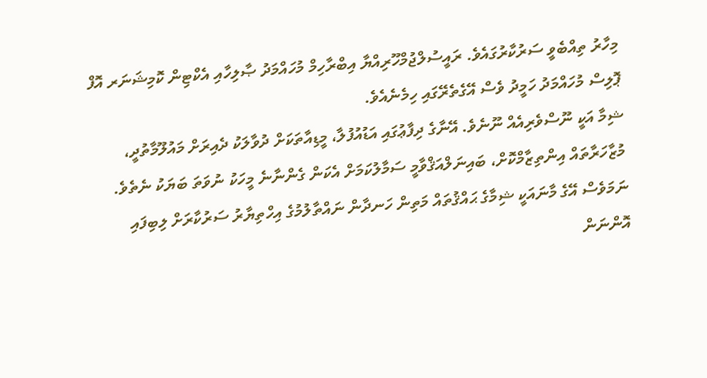މިހާރު ތިއްބެވީ ސަރުކާރުގައެވެ. ރައީސުލްޖުމްހޫރިއްޔާ އިބްރާހިމް މުހައްމަދު ޞާލިހާއި އެކްޓިން ކޮމިޝަނަރ އޮފް ޕޮލިސް މުހައްމަދު ހަމީދު ވެސް އޭގެތެރޭގައި ހިމެނެއެވެ.
ޝިމާ އަކީ ނޫސްވެރިއެއް ނޫނެވެ. އޭނާގެ ދިފާޢުގައި އަޑުއުފުލާ، މީޑިއާތަކަށް ދުވާލަކު ދެއިރަށް މައުލޫމާތުދީ، މުޒާހަރާތައް އިންތިޒާމްކޮށް، ބައިނަލްއަޤްވާމީ ސަމާލުކަމަށް އެކަން ގެންނާނެ މީހަކު ނުވަތަ ބަޔަކު ނެތެވެ. ނަމަވެސް އޭގެ މާނައަކީ ޝިމާގެ ޙައްޤުތައް މަތިން ހަނދާން ނައްތާލުމުގެ އިހްތިޔާރު ސަރުކާރަށް ލިބިފައި އޮންނަން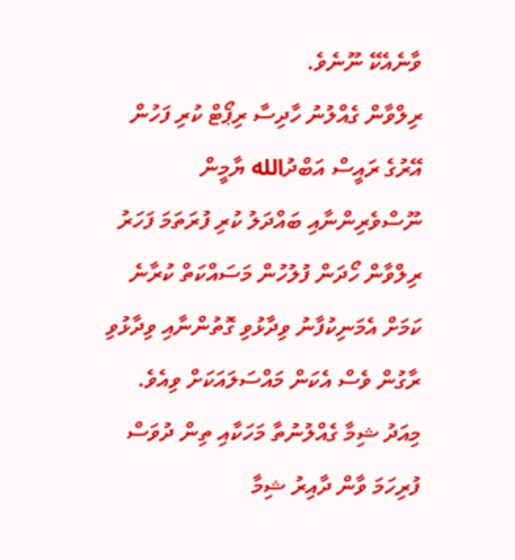ވާނެއެކޭ ނޫނެވެ.
ރިލްވާން ގެއްލުނު ހާދިސާ ރިޕޯޓް ކުރި ފަހުން އޭރުގެ ރައީސް އަބްދުالله ޔާމީން ނޫސްވެރިންނާއި ބައްދަލު ކުރި ފުރަތަމަ ފަހަރު ރިލްވާން ހޯދަން ފުލުހުން މަސައްކަތް ކުރާނެ ކަމަށް އެމަނިކުފާނު ވިދާޅުވި ގޮތުންނާއި ވިދާޅުވި ރާގުން ވެސް އެކަން މައްސަލައަކަށް ވިއެވެ.
މިއަދު ޝިމާ ގެއްލުނުތާ މަހަކާއި ތިން ދުވަސް ފުރިހަމަ ވާން ދާއިރު ޝިމާ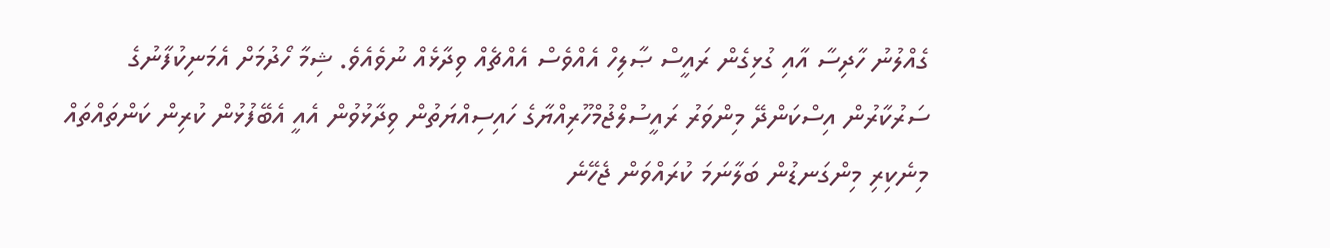ގެއްލުނު ހާދިސާ އާއި ގުޅިގެން ރައީސް ޞާލިހް އެއްވެސް އެއްޗެއް ވިދާޅެއް ނުވެއެވެ. ޝިމާ ހޯދުމަށް އެމަނިކުފާނުގެ ސަރުކާރުން އިސްކަންދޭ މިންވަރު ރައީސުލްޖުމްހޫރިއްޔާގެ ހައިސިއްޔަތުން ވިދާޅުވުން އެއީ އެބޭފުޅުން ކުރިން ކަންތައްތައް މިނެކިރި މިންގަނޑުން ބަލާނަމަ ކުރައްވަން ޖެހޭނެ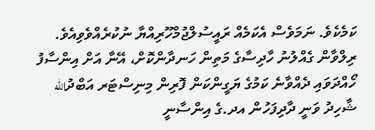ކަމެކެވެ. ނަމަވެސް އެކަމެއް ރައީސުލްޖުމްހޫރިއްޔާ ނުކުރެއްވެވިއެވެ.
ރިލްވާން ގެއްލުނު ހާދިސާގެ މަތިން ހަނދާންކޮށް، އޭނާ އަށް އިންސާފު ހޯއްދަވައި ދެއްވާނެ ކަމުގެ ޔަގީންކަން ފޮރިން މިނިސްޓަރ އަބްދުالله ޝާހިދު ވަނީ ދާދިފަހުން އދ.ގެ އިންސާނީ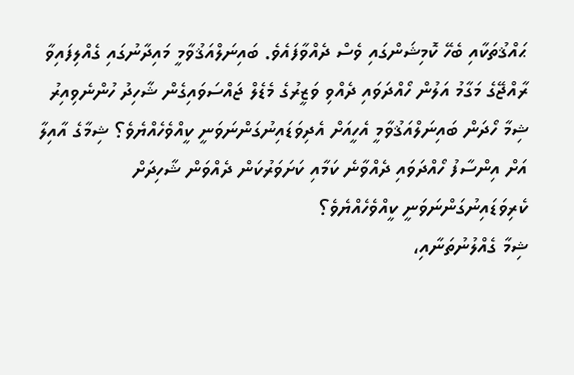ޙައްޤުތަކާއި ބެހޭ ކޮމިޝަންގައި ވެސް ދެއްވާފައެވެ. ބައިނަލްއަޤުވާމީ މައިދާނުގައި ގެއްލިފައިވާ ރާއްޖޭގެ މަގާމު އަލުން ހޯއްދަވައި ދެއްވި ވަޒީރުގެ މެޑެލް ޖައްސަވައިގެން ޝާހިދު ހުންނެވިއިރު ޝިމާ ހޯދަން ބައިނަލްއަޤުވާމީ އެހީއަށް އެދިވަޑައިނުގަންނަވަނީ ކީއްވެހެއްޔެވެ؟ ޝިމާގެ އާއިލާ އަށް އިންސާފު ހޯއްދަވައި ދެއްވާނެ ކަމާއި ކަށަވަރުކަން ދެއްވަން ޝާހިދަށް ކެރިވަޑައިނުގަންނަވަނީ ކީއްވެހެއްޔެވެ؟
ޝިމާ ގެއްލުނުތަނާއި،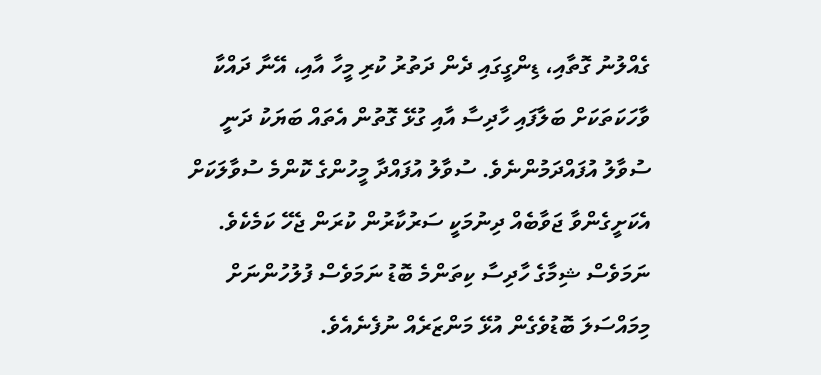ގެއްލުނު ގޮތާއި، ޑިންގީގައި ދެން ދަތުރު ކުރި މީހާ އާއި، އޭނާ ދައްކާ ވާހަކަތަކަށް ބަލާފައި ހާދިސާ އާއި ގުޅޭ ގޮތުން އެތައް ބަޔަކު ދަނީ ސުވާލު އުފައްދަމުންނެވެ. ސުވާލު އުފައްދާ މީހުންގެ ކޮންމެ ސުވާލަކަށް އެކަށީގެންވާ ޖަވާބެއް ދިނުމަކީ ސަރުކާރުން ކުރަން ޖެހޭ ކަމެކެވެ. ނަމަވެސް ޝިމާގެ ހާދިސާ ކިތަންމެ ބޮޑު ނަމަވެސް ފުލުހުންނަށް މިމައްސަލަ ބޮޑުވެގެން އުޅޭ މަންޒަރެއް ނުފެނެއެވެ.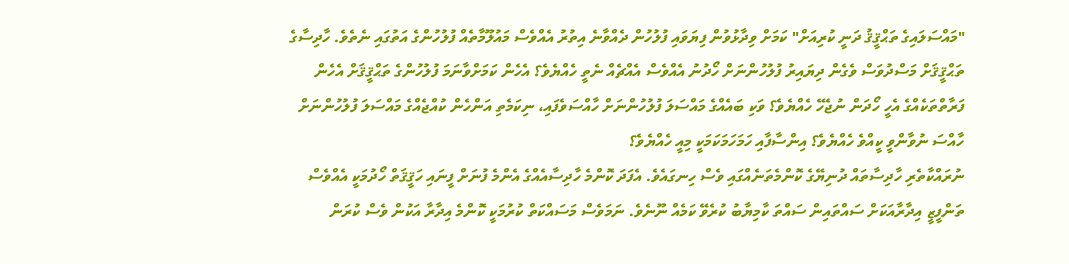"މައްސަލައިގެ ތަޙްޤީޤު ދަނީ ކުރިއަށް" ކަމަށް ވިދާޅުވުން ފިޔަވައި ފުލުހުން ދެއްވާނެ އިތުރު އެއްވެސް މައުލޫމާތެއް ފުލުހުންގެ އަތުގައި ނެތެވެ. ހާދިސާގެ ތަޙްޤީޤަށް މަސްދުވަސް ވެގެން ދިޔައިރު ފުލުހުންނަށް ހޯދުނު އެއްވެސް އެއްޗެއް ނެތީ ހެއްޔެވެ؟ އެހެން ކަމަށްވާނަމަ ފުލުހުންގެ ތަޙްޤީޤަށް އެހެން ފަރާތްތަކެއްގެ އެހީ ހޯދަން ނުޖެހޭ ހެއްޔެވެ؟ ވަކި ބައެއްގެ މައްސަލަ ފުލުހުންނަށް ހާއްސަވެފައި، ނިކަމެތި އަންހެން ކުއްޖެއްގެ މައްސަލަ ފުލުހުންނަށް ހާއްސަ ނުވާންވީ ކީއްވެ ހެއްޔެވެ؟ އިންސާފާއި ހަމަހަމަކަމަކީ މިއީ ހެއްޔެވެ؟
ނުރައްކާތެރި ހާދިސާތައް ދުނިޔޭގެ ކޮންމެތަނެއްގައި ވެސް ހިނގައެވެ. އެފަދަ ކޮންމެ ހާދިސާއެއްގެ އެންމެ ފުނަށް ފީނައި ހަޤީޤަތް ހޯދުމަކީ އެއްވެސް ތަންފީޒީ އިދާރާއަކަށް ސައްތައިން ސައްތަ ކާމިޔާބު ކުރެވޭ ކަމެއް ނޫނެވެ. ނަމަވެސް މަސައްކަތް ކުރުމަކީ ކޮންމެ އިދާރާ އަކުން ވެސް ކުރަން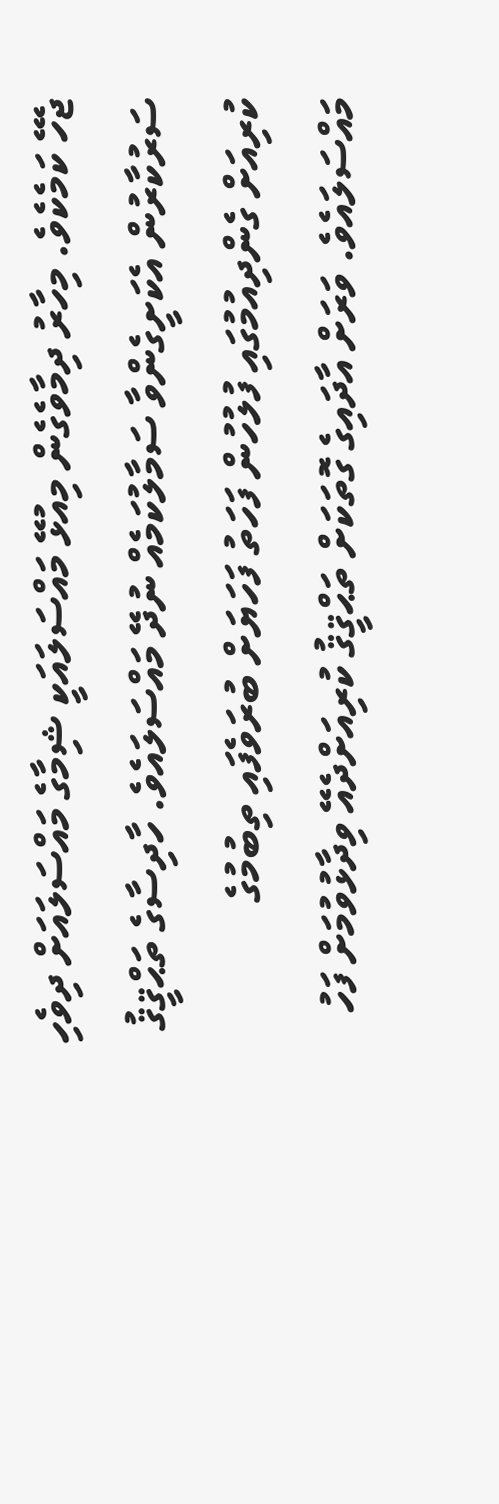ޖެހޭ ކަމެކެވެ. މިހާރު ދިމާވެގެން މިއުޅޭ މައްސަލައަކީ ޝިމާގެ މައްސަލައަށް ދިވެހި ސަރުކާރުން އެކަށީގެންވާ ސަމާލުކަމެއް ނުދޭ މައްސަލައެވެ. ހާދިސާގެ ތަޙްޤީޤު ކުރިއަށް ގެންދިއުމުގައި ފުލުހުން ފަހަތު ފަހަޔަށް ބުރަވެފައި ތިބުމުގެ މައްސަލައެވެ. ވަރަށް އާދައިގެ ގޮތަކަށް ތަޙްޤީޤު ކުރިއަށްދެއޭ ވިދާޅުވުމަށް ފަހު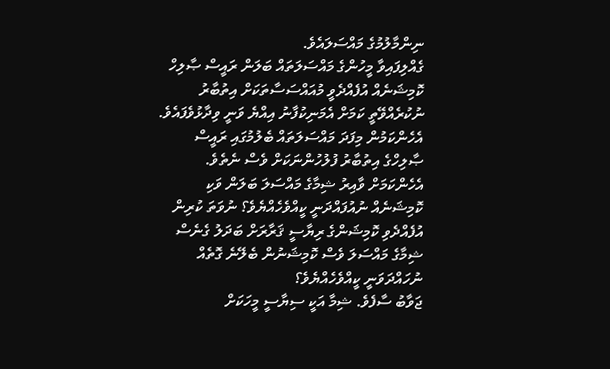ނިންމާލުމުގެ މައްސަލައެވެ.
ގެއްލިފައިވާ މީހުންގެ މައްސަލަތައް ބަލަން ރައީސް ޞާލިހް ކޮމިޝަނެއް އުފެއްދެވީ މުއައްސަސާތަކަށް އިތުބާރު ނުކުރެއްވޭތީ ކަމަށް އެމަނިކުފާނު އިއްޔެ ވަނީ ވިދާޅުވެފައެވެ. އެހެންކަމުން މިފަދަ މައްސަލަތައް ބެލުމުގައި ރައީސް ޞާލިހްގެ އިތުބާރު ފުލުހުންނަކަށް ވެސް ނެތެވެ. އެހެންކަމަށް ވާއިރު ޝިމާގެ މައްސަލަ ބަލަން ވަކި ކޮމިޝަނެއް ނުއުފައްދަނީ ކީއްވެހެއްޔެވެ؟ ނުވަތަ ކުރިން އުފެއްދެވި ކޮމިޝަންގެ ރިޔާސީ ޤަރާރަށް ބަދަލު ގެނެސް ޝިމާގެ މައްސަލަ ވެސް ކޮމިޝަނުން ބެލޭނެ ގޮތެއް ނުހައްދަވަނީ ކީއްވެހެއްޔެވެ؟
ޖަވާބު ސާފެވެ. ޝިމާ އަކީ ސިޔާސީ މީހަކަށް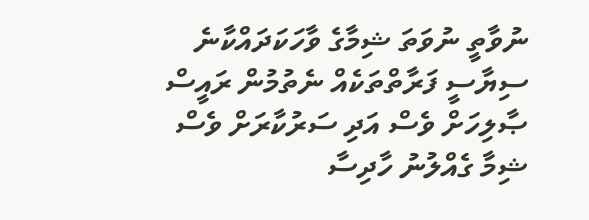ނުވާތީ ނުވަތަ ޝިމާގެ ވާހަކަދައްކާނެ ސިޔާސީ ފަރާތްތަކެއް ނެތުމުން ރައީސް ޞާލިހަށް ވެސް އަދި ސަރުކާރަށް ވެސް ޝިމާ ގެއްލުނު ހާދިސާ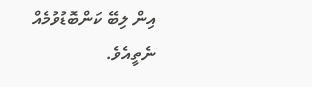އިން ލިބޭ ކަންބޮޑުވުމެއް ނެތީއެވެ.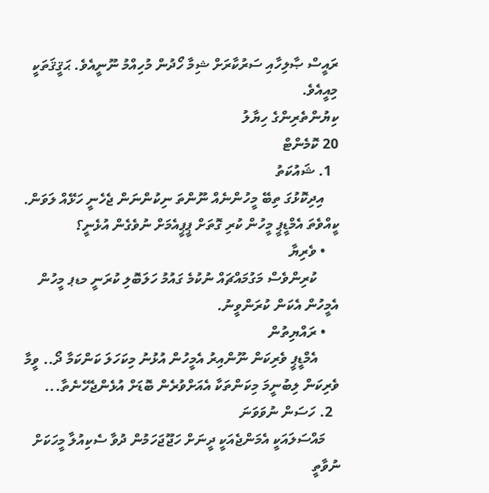ރައީސް ޞާލިހާއި ސަރުކާރަށް ޝިމާ ހޯދުން މުހިއްމު ނޫނީއެވެ. ޙަޤީޤަތަކީ މިއީއެވެ.
ކިޔުންތެރިންގެ ހިޔާލު
20 ކޮމެންޓް
  1. ޝައުކަތު
    އިދިކޮޅުގަ ތިބޭ މީހުންނެއް ނޫންތަ ނިކުންނަން ޖެހެނީ ހަޅޭއް ލަވަން. ކީއްވެތަ އެމްޑީޕީ މީހުން ކުރި ގޮތަށް ޕީޕީއެމަށް ނުވެގެން އުޅެނީ؟
    • ވެރިޔާ
      ކުރިންވެސް މަގުމައްޗައް ނުކުމެ ގައުމު ހަލަބޮލި ކުރަނީ މޑޕ މީހުން އެމީހުން އެކަން ކުރަންވީނު.
    • ރައްޔިތުން
      އެމްޑީޕީ ވެރިކަން ނޫންއިރު އެމީހުން އުޅުނު މިކަހަލަ ކަންކަމާ ދޯ.. ވީމާ ވެރިކަން ލިބުނީމަ މިކަންތަކާ އެއަށްވުރެން ބޮޑަށް އުޅެންޖެހޭނެތާ...
  2. ހަސަން ނުވަވަނަ
    މައްސަލައަކީ އެމަންޖެއަކީ ދީނަށް ހަޖޫޖަހަމުން ދުވާ ސެކިއުލާ މީހަކަށް ނުވާތީ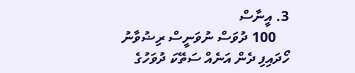3. އީނާސް
    100 ދުވަސް ނުވަނީސް ރިޟުވާނު ހޯދައިފި ދެން އަނެއް ސަތޭކަ ދުވަހުގެ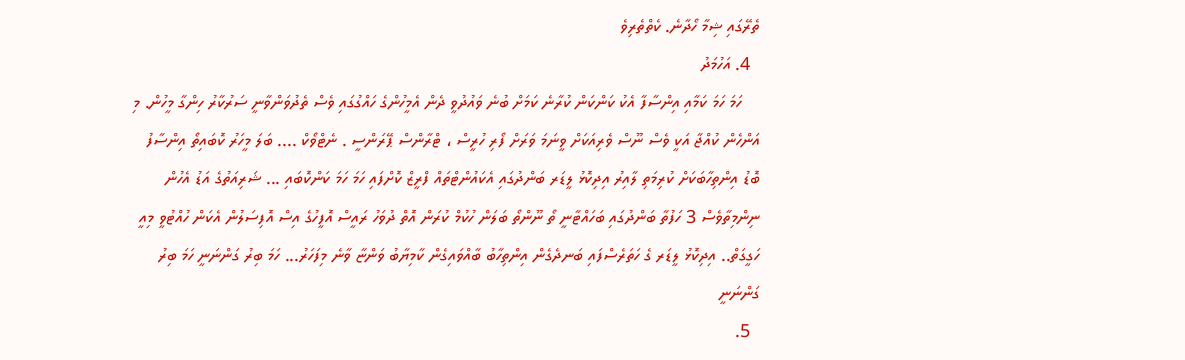ތެރޭގައި ޝިމާ ހޯދާނެ. ކެތްތެރިވެ
  4. އަހުމަދު
    ހަމަ ހަމަ ކަމާއި އިންސާފާ އެކު ކަންކަން ކުރާނެ ކަމަށް ބުނެ ވައުދުވީ ދެން އެމީހުންގެ ހައްގުގައި ވެސް ތެދުވަންވާނީ ސަރުކާރު ހިންގާ މީހުން. މި އަންހެން ކުއްޖާ އަކީ ވެސް ނޫސް ވެރިއަކަށް ވީނަމަ ވަރަށް ފޯރި ހުރީސް ، ޓްރާންސް ޕޭރަންސީ . ނެޓްވޯކް .... ބަލަ މީހަރު ކޮބައިތޯ އިންސާފު ބޮޑު އިންތިހާބަކަށް ކުރިމަތި ލާއިރު އިދިކޮޅު ލީޑަރ ބަންދުގައި އެކައުންޓްތައް ފްރީޒް ކޮށްފައި ހަމަ ހަމަ ކަންކޮބައި ... ޝަރިއަތުގެ އަޑު އެހުން ނިންމިތާވެސް 3 ހަފުތާ ބަންދުގައި ބަހައްޓާނީ ތޯ ނޫންތޯ ބަލަން ހުކުމް ކުރަން އޮތް ދުވަހު ރައީސް އޮފީހުގެ އިސް އޮފިސަލުން އެކަން ހުއްޓުވީ މިއީ ހަގީގަތް.. އިދިކޮޅު ލީޑަރ ގެ ހަތަރެސްފައި ބަނދެގެން އިންތިހާބު ބާއްވައިގެން ކާމިޔާބު ވަންޏާ ވާނެ މިފަހަރު... ހަމަ ބިރު ގަންނަނީ ހަމަ ބިރު ގަންނަނީ
  5.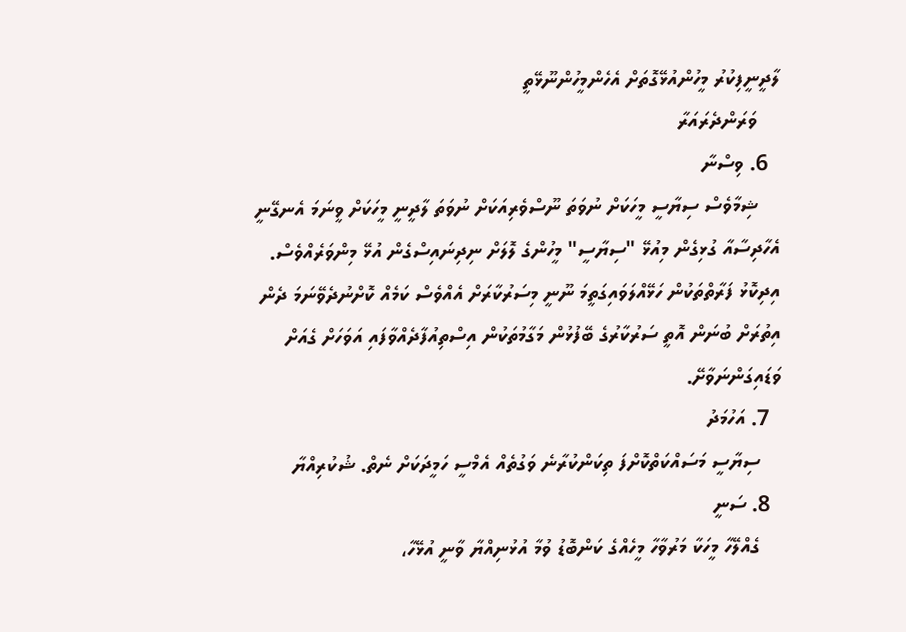ލާދީނީފިކުރު މީހުންއުޅޭގޮތަށް އެހެންމީހުންނޫޅޭތީ
    ވަރަންދެރައަރާ
  6. ވިސްނާ
    ޝިމާވެސް ސިޔާސީ މީހަކަށް ނުވަތަ ނޫސްވެރިއަކަށް ނުވަތަ ލާދީނީ މީހަކަށް ވީނަމަ އެނގޭނީ އެހާދިސާއާ ގުޅިގެން މިއުޅޭ "ސިޔާސީ" މީހުންގެ ލޮލަށް ނިދިނައިސްގެން އުޅޭ މިންވަރެއްވެސް. އިދިކޮޅު ފަރާތްތަކުން ހަޅޭއްލަވައިގަތީމަ ނޫނީ މިސަރުކާރަށް އެއްވެސް ކަމެއް ކޮށްނުދެވޭނަމަ ދެން އިތުރަށް ބުނަން އޮތީ ސަރުކާރުގެ ބޭފުޅުން މަގާމުތަކުން އިސްތިއުފާދެއްވާފައި އަވަހަށް ގެއަށް ވަޑައިގަންނަވާށޭ.
  7. އަހުމަދު
    ސިޔާސީ މަސައްކަތްކޮށްފަ ތިކަންކުރާނެ ވަގުތެއް އެމްސީ ހަމީދަކަށް ނެތް. ޝުކުރިއްޔާ
  8. ސަނީ
    ގެއްލޭހާ މީހަކާ މަރުވާހާ މީހެއްގެ ކަންބޮޑު ވުމާ އުޅުނިއްޔާ ވާނީ އުޅޭހާ،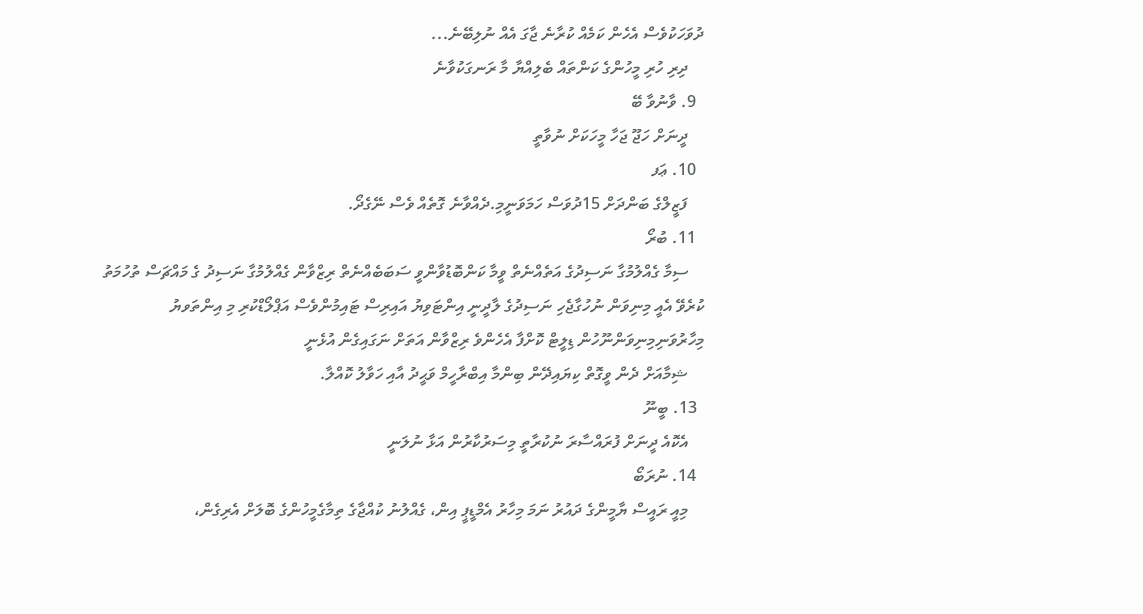ދުވަހަކުވެސް އެހެން ކަމެއް ކުރާނެ ޖާގަ އެއް ނުލިބޭނެ...
    ދިރި ހުރި މީހުންގެ ކަންތައް ބެލިއްޔާ މާ ރަނގަކުވާނެ
  9. ވާނުވާ ބޭ
    ދީނަށް ހަޖޫ ޖަހާ މީހަކަށް ނުވާތީ
  10. ޢަފ
    ފަޒީލްގެ ބަންދަށް 15ދުވަސް ހަމަވަނީމި.ދެއްވާނެ ގޮތެއް ވެސް ނޭގެދޯ.
  11. ބުރޯ
    ސިމާ ގެއްލުމުގާ ނަސިދުގެ އަތެއްނެތް ވީމާ ކަންބޮޑުވާންވީ ސަބަބެއްނެތް ރިޒްވާން ގެއްލުމުގާ ނަސިދު ގެ މައްޗަސް ތުހުމަތު ކުރެވޭ އެއީ މިނިވަން ނުހުގާޖެހި ނަސިދުގެ ލާދީނީ އިންޓަވިޔު އައިރިސް ޓައިމުންވެސް އަޕްލޯޑްކުރި މި އިންތަވޔު މިހާރުވަނިމިނިވަންނޫހުން ޑިލީޓް ކޮށްފާ އެހެންވެ ރިޒްވާން އަތަށް ނަގައިގެން އުޅެނީ
    ޝިމާއަށް ދެން ވީގޮތް ކިޔައިދޭން ބިންމާ އިބްރާހީމް ވަޙީދު އާއި ހަވާލު ކޮއްލާ.
  13. ބީނޫ
    އެކޮއެ ދީނަށް ފުރައްސާރަ ނުކުރާތީ މިސަރުކާރުން އަޅާ ނުލަނީ
  14. ނުރަބޯ
    މިއީ ރައީސް ޔާމީންގެ ދައުރު ނަމަ މިހާރު އެމްޑީޕީ އިން، ގެއްލުނު ކުއްޖާގެ ތިމާގެމީހުންގެ ބޮލަށް އެރިގެން،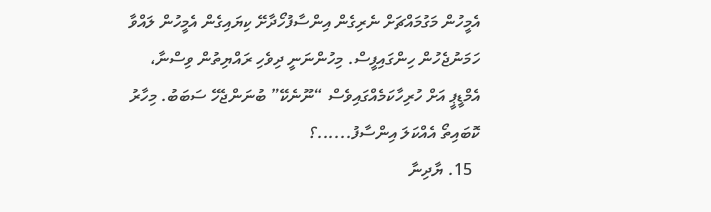އެމީހުން މަގުމައްޗަށް ނެރިގެން އިންސާފުހޯދާށޭ ކިޔައިގެން އެމީހުން ލައްވާ ހަމަނުޖެހުން ހިންގައިފީސް. މިހުންނަނީ ދިވެހި ރައްޔިތުން ވިސްނާ، އެމްޑީޕީ އަށް ހުރިހާކަމެއްގައިވެސް “ނޫނެކޭ” ބުނަންޖެހޭ ސަބަބު. މިހާރު ކޮބައިތޯ އެއްކަލަ އިންސާފު......؟
  15. ޔާދިނާ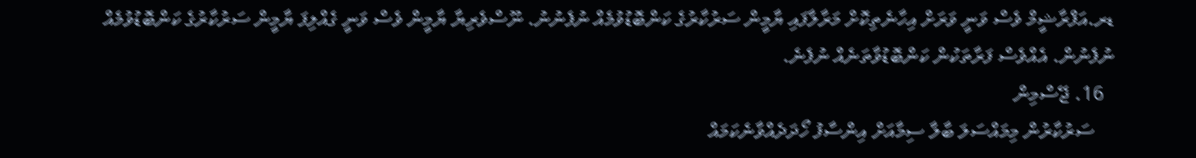ޑރ.އަފްރާޝީމް ވެސް ވަނީ ވަރަށް އިހާނެތިކޮށް މަރާލާފައި ޔާމީން ސަރުކާރުގެ ކަންބޮޑުވުމެއް ނުފެނުނު. ނޫސްވެރިޔާ ޔާމީން ވެސް ވަނީ ގެއްލިފަ ޔާމީން ސަރުކާރުގެ ކަންބޮޑުވުމެއް ނުފެނުން. އެއްވެސް ފަރާތަކުން ކަންބޮޑުވާތަނެއް ނުފެނެ.
  16. ޖޭސްމިން
    ސަރުކާރުން މިމައްސަލަ ބާލާ ސިމާއަށް އިންސާފު ހޯދަދެއްވާނެކަމައް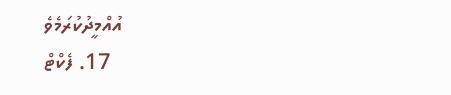އުއްމީދުކުރަމެވެ
  17. ފެކްޓް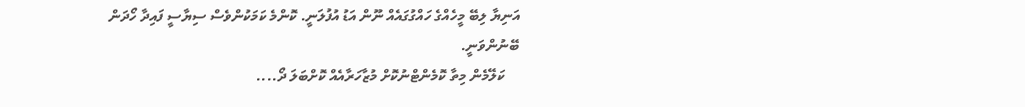އަނިޔާ ލިބޭ މީހެއްގެ ހައްގުގައެއް ނޫން އަޑު އުފުލަނީ. ކޮންމެ ކަމަކުންވެސް ސިޔާސީ ފައިދާ ހޯދަން ބޭނުންވަނީ.
    ކަލޭމެން މިތާ ކޮމެންޓްނުކޮށް މުޒާހަރާއެއް ކޮށްބަލަ ދޯ....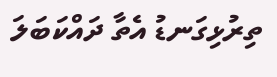ތިރުޅިގަނޑު އެތާ ދައްކަބަލަ